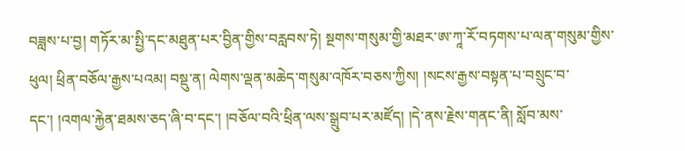བཟླས་པ་བྱ། གཏོར་མ་སྤྱི་དང་མཐུན་པར་བྱིན་གྱིས་བརླབས་ཏེ། སྔགས་གསུམ་གྱི་མཐར་ཨ་ཀཱ་རོ་བཏགས་པ་ལན་གསུམ་གྱིས་ཕུལ། ཕྲིན་བཅོལ་རྒྱས་པའམ། བསྡུ་ན། ལེགས་ལྡན་མཆེད་གསུམ་འཁོར་བཅས་ཀྱིས། །སངས་རྒྱས་བསྟན་པ་བསྲུང་བ་དང་། །འགལ་རྐྱེན་ཐམས་ཅད་ཞི་བ་དང་། །བཅོལ་བའི་ཕྲིན་ལས་སྒྲུབ་པར་མཛོད། །དེ་ནས་རྗེས་གནང་ནི། སློབ་མས་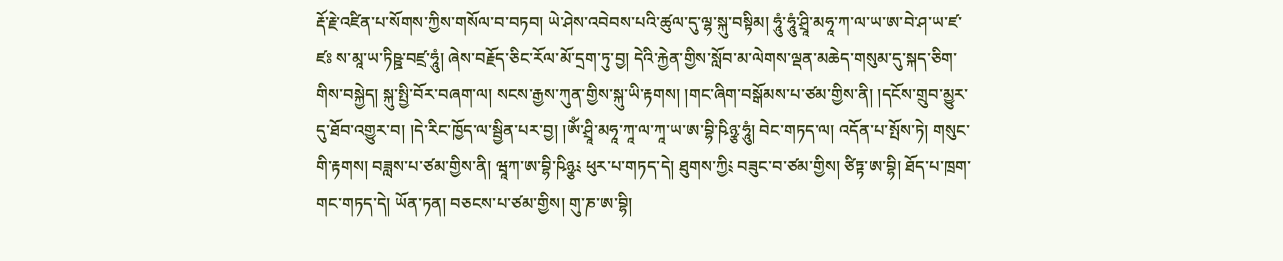རྡོ་རྗེ་འཛིན་པ་སོགས་ཀྱིས་གསོལ་བ་བཏབ། ཡེ་ཤེས་འབེབས་པའི་ཚུལ་དུ་ལྷ་སྐུ་བསྟིམ། ཧཱུཾ་ཧཱུཾ་ཤྲཱི་མཧཱ་ཀ་ལ་ཡ་ཨ་བེ་ཤ་ཡ་ཛ་ཛཿ ས་མཱ་ཡ་ཏིཥྛ་བཛྲ་ཧཱུཾ། ཞེས་བརྗོད་ཅིང་རོལ་མོ་དྲག་ཏུ་བྱ། དེའི་རྐྱེན་གྱིས་སློབ་མ་ལེགས་ལྡན་མཆེད་གསུམ་དུ་སྐད་ཅིག་གིས་བསྐྱེད། སྐུ་སྤྱི་བོར་བཞག་ལ། སངས་རྒྱས་ཀུན་གྱིས་སྐུ་ཡི་རྟགས། །གང་ཞིག་བསྒོམས་པ་ཙམ་གྱིས་ནི། །དངོས་གྲུབ་མྱུར་དུ་ཐོབ་འགྱུར་བ། །དེ་རིང་ཁྱོད་ལ་སྦྱིན་པར་བྱ། །ཨོཾ་ཤྲཱི་མཧཱ་ཀཱ་ལ་ཀཱ་ཡ་ཨ་བྷི་ཥིཉྩ་ཧཱུཾ། བེང་གཏད་ལ། འདོན་པ་སྤོས་ཏེ། གསུང་གི་རྟགས། བཟླས་པ་ཙམ་གྱིས་ནི། ཝཱཀ་ཨ་བྷི་ཥིཉྩ༴ ཕུར་པ་གཏད་དེ། ཐུགས་ཀྱི༴ བཟུང་བ་ཙམ་གྱིས། ཙིཏྟ་ཨ་བྷི། ཐོད་པ་ཁྲག་གང་གཏད་དེ། ཡོན་ཏན། བཅངས་པ་ཙམ་གྱིས། གུ་ཎ་ཨ་བྷི།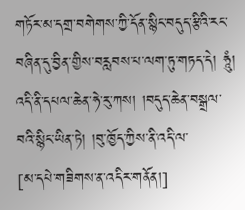གཏོར་མ་དགྲ་བགེགས་ཀྱི་དོན་སྙིང་བདུད་རྩིའི་རང་བཞིན་དུ་བྱིན་གྱིས་བརླབས་པ་ལག་ཏུ་གཏད་དེ། ཧཱུཾ། འདི་ནི་དཔལ་ཆེན་ཧེ་རུ་ཀས། །བདུད་ཆེན་བསྒྲལ་བའི་སྙིང་ཡིན་ཏེ། །བུ་ཁྱོད་ཀྱིས་ནི་འདི་ལ་
[མ་དཔེ་གཟིགས་ན་འདིར་གནོན།]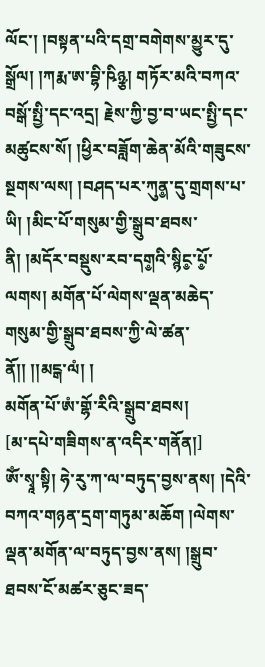ལོང་། །བསྟན་པའི་དགྲ་བགེགས་མྱུར་དུ་སྒྲོལ། །ཀརྨ་ཨ་བྷི་ཥིཉྩ། གཏོར་མའི་བཀའ་བསྒོ་སྤྱི་དང་འདྲ། རྗེས་ཀྱི་བྱ་བ་ཡང་སྤྱི་དང་མཚུངས་སོ། །ཕྱིར་བཟློག་ཆེན་མོའི་གཟུངས་སྔགས་ལས། །བཤད་པར་ཀུན༵་དུ་གྲགས་པ་ཡི། །མིང་པོ་གསུམ་གྱི་སྒྲུབ་ཐབས་ནི། །མདོར་བསྡུས་རབ་དག༵འི་སྙིང༵་པོ༵་ལགས། མགོན་པོ་ལེགས་ལྡན་མཆེད་གསུམ་གྱི་སྒྲུབ་ཐབས་ཀྱི་ལེ་ཚན་ནོ།། །།མངྒ་ལཾ། །
མགོན་པོ་ཨཾ་གྷོ་རིའི་སྒྲུབ་ཐབས།
[མ་དཔེ་གཟིགས་ན་འདིར་གནོན།]
ཨོཾ་སྭཱ་སྟི། ཧེ་རུ་ཀ་ལ་བཏུད་བྱས་ནས། །དེའི་བཀའ་གཉན་དྲག་གཏུམ་མཆོག །ལེགས་ལྡན་མགོན་ལ་བཏུད་བྱས་ནས། །སྒྲུབ་ཐབས་ངོ་མཚར་ཅུང་ཟད་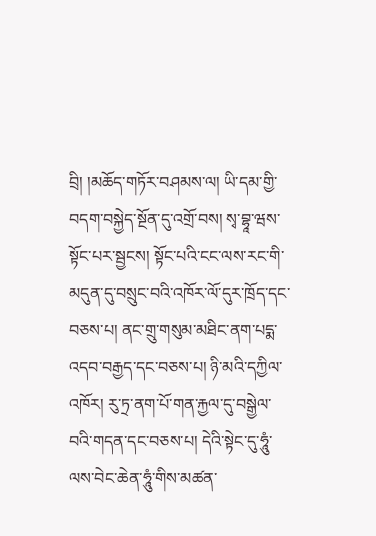བྲི། །མཆོད་གཏོར་བཤམས་ལ། ཡི་དམ་གྱི་བདག་བསྐྱེད་སྔོན་དུ་འགྲོ་བས། སྭ་བྷཱ་ཝས་སྟོང་པར་སྦྱངས། སྟོང་པའི་ངང་ལས་རང་གི་མདུན་དུ་བསྲུང་བའི་འཁོར་ལོ་དུར་ཁྲོད་དང་བཅས་པ། ནང་གྲུ་གསུམ་མཐིང་ནག་པདྨ་འདབ་བརྒྱད་དང་བཅས་པ། ཉི་མའི་དཀྱིལ་འཁོར། རུ་ཏྲ་ནག་པོ་གན་རྐྱལ་དུ་བསྒྱེལ་བའི་གདན་དང་བཅས་པ། དེའི་སྟེང་དུ་ཧཱུཾ་ལས་བེང་ཆེན་ཧཱུཾ་གིས་མཚན་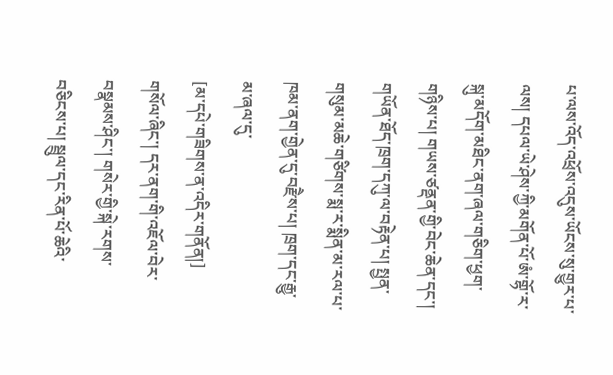པ་ལས་འོད་འཕྲོས་འདུས་ཡོངས་སུ་གྱུར་པ་ལས། དཔལ་ཡེ་ཤེས་ཀྱི་མགོན་པོ་ཨཾ་གྷོ་ར་སྐུ་མདོག་མཐིང་ནག་ཞལ་གཅིག་ཕྱག་གཉིས་པ། གཡས་ཙནྡན་གྱི་བེང་ཆེན་དང་། གཡོན་ཐོད་ཁྲག་དཀུ་ལ་བརྟེན་པ། སྤྱན་གསུམ་མཆེ་གཙིགས་སྨ་ར་སྨིན་མ་རལ་པ་ཁམ་ནག་གྱེན་དུ་བརྫཻས་པ། ཁྲག་དང་རྒྱུ་མ་ཞལ་དུ་
[མ་དཔེ་གཟིགས་ན་འདིར་གནོན།]
གསོལ་ཞིང་། དར་ནག་གི་འཇོལ་བེར་བསྣམས་ཤིང་། གསེར་གྱི་སྐེ་རགས་བཅིངས་པ། སྦྲུལ་དང་རིན་པོ་ཆེའི་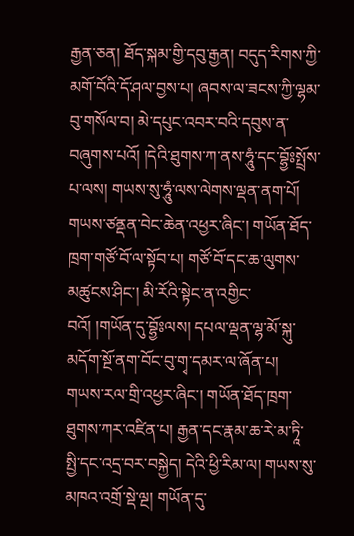རྒྱན་ཅན། ཐོད་སྐམ་གྱི་དབུ་རྒྱན། བདུད་རིགས་ཀྱི་མགོ་བོའི་དོ་ཤལ་བྱས་པ། ཞབས་ལ་ཟངས་ཀྱི་ལྷམ་བུ་གསོལ་བ། མེ་དཔུང་འབར་བའི་དབུས་ན་བཞུགས་པའོ། །དེའི་ཐུགས་ཀ་ནས་ཧཱུཾ་དང་བྷྱོཿསྤྲོས་པ་ལས། གཡས་སུ་ཧཱུཾ་ལས་ལེགས་ལྡན་ནག་པོ། གཡས་ཙནྡན་བེང་ཆེན་འཕྱར་ཞིང་། གཡོན་ཐོད་ཁྲག་གཙོ་བོ་ལ་སྟོབ་པ། གཙོ་བོ་དང་ཆ་ལུགས་མཚུངས་ཤིང་། མི་རོའི་སྟེང་ན་འགྱིང་བའོ། །གཡོན་དུ་བྷྱོཿལས། དཔལ་ལྡན་ལྷ་མོ་སྐུ་མདོག་སྔོ་ནག་བོང་བུ་གྭ་དམར་ལ་ཞོན་པ། གཡས་རལ་གྲི་འཕྱར་ཞིང་། གཡོན་ཐོད་ཁྲག་ཐུགས་ཀར་འཛིན་པ། རྒྱན་དང་རྣམ་ཆ་རེ་མ་ཏཱི་སྤྱི་དང་འདྲ་བར་བསྐྱེད། དེའི་ཕྱི་རིམ་ལ། གཡས་སུ་མཁའ་འགྲོ་སྡེ་ལྔ། གཡོན་དུ་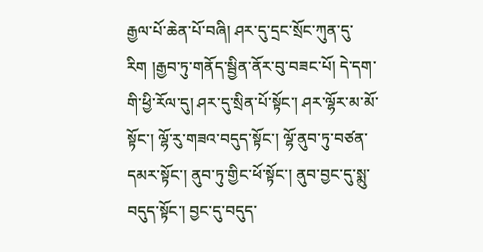རྒྱལ་པོ་ཆེན་པོ་བཞི། ཤར་དུ་དྲང་སྲོང་ཀུན་དུ་རིག །རྒྱབ་ཏུ་གནོད་སྦྱིན་ནོར་བུ་བཟང་པོ། དེ་དག་གི་ཕྱི་རོལ་དུ། ཤར་དུ་སྲིན་པོ་སྟོང་། ཤར་ལྷོར་མ་མོ་སྟོང་། ལྷོ་རུ་གཟའ་བདུད་སྟོང་། ལྷོ་ནུབ་ཏུ་བཙན་དམར་སྟོང་། ནུབ་ཏུ་གྱིང་ཕོ་སྟོང་། ནུབ་བྱང་དུ་སྨུ་བདུད་སྟོང་། བྱང་དུ་བདུད་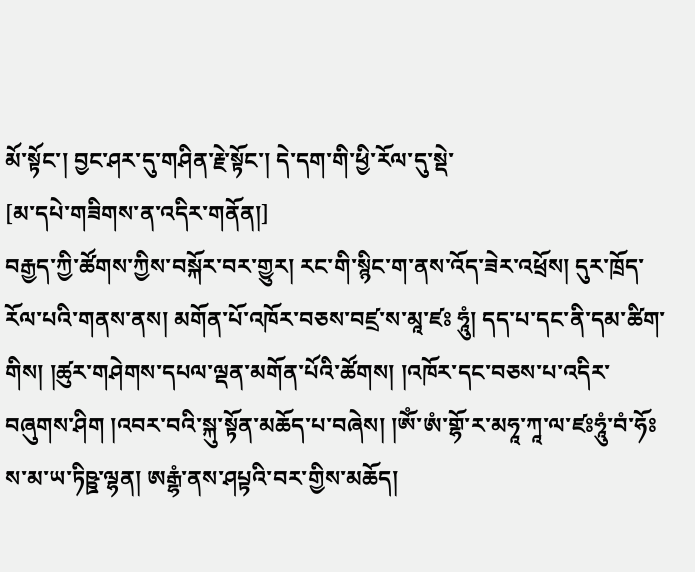མོ་སྟོང་། བྱང་ཤར་དུ་གཤིན་རྗེ་སྟོང་། དེ་དག་གི་ཕྱི་རོལ་དུ་སྡེ་
[མ་དཔེ་གཟིགས་ན་འདིར་གནོན།]
བརྒྱད་ཀྱི་ཚོགས་ཀྱིས་བསྐོར་བར་གྱུར། རང་གི་སྙིང་ག་ནས་འོད་ཟེར་འཕྲོས། དུར་ཁྲོད་རོལ་པའི་གནས་ནས། མགོན་པོ་འཁོར་བཅས་བཛྲ་ས་མཱ་ཛཿ ཧཱུཾ། དད་པ་དང་ནི་དམ་ཚིག་གིས། །ཚུར་གཤེགས་དཔལ་ལྡན་མགོན་པོའི་ཚོགས། །འཁོར་དང་བཅས་པ་འདིར་བཞུགས་ཤིག །འབར་བའི་སྐུ་སྟོན་མཆོད་པ་བཞེས། །ཨོཾ་ཨཾ་གྷོ་ར་མཧཱ་ཀཱ་ལ་ཛཿཧཱུཾ་བཾ་ཧོཿ ས་མ་ཡ་ཏིཥྛ་ལྷན། ཨརྒྷཾ་ནས་ཤཔྟའི་བར་གྱིས་མཆོད།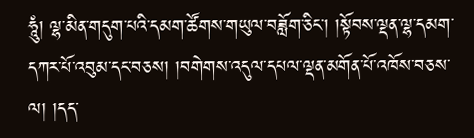ཧཱུཾ། ལྷ་མིན་གདུག་པའི་དམག་ཚོགས་གཡུལ་བཟློག་ཅིང་། །སྟོབས་ལྡན་ལྷ་དམག་དཀར་པོ་འབུམ་དང་བཅས། །བགེགས་འདུལ་དཔལ་ལྡན་མགོན་པོ་འཁོས་བཅས་ལ། །དད་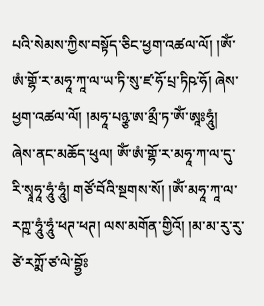པའི་སེམས་ཀྱིས་བསྟོད་ཅིང་ཕྱག་འཚལ་ལོ། །ཨོཾ་ཨཾ་གྷོ་ར་མཧཱ་ཀཱ་ལ་ཡ་ཏི་སུ་ཛ་ཧོ་པྲ་ཏིཥ་ཧོ། ཞེས་ཕྱག་འཚལ་ལོ། །མཧཱ་པཉྩ་ཨ་མྲྀ་ཏ་ཨོཾ་ཨཱཿཧཱུཾ། ཞེས་ནང་མཆོད་ཕུལ། ཨོཾ་ཨཾ་གྷོ་ར་མཧཱ་ཀ་ལ་དུ་རི་སྭཱཧཱ་ཧཱུཾ་ཧཱུཾ། གཙོ་བོའི་སྔགས་སོ། །ཨོཾ་མཧཱ་ཀཱ་ལ་རཀྵ་ཧཱུཾ་ཧཱུཾ་ཕཊ་ཕཊ། ལས་མགོན་གྱིའོ། །མ་མ་རུ་རུ་ཙེ་རཀྨོ་ཙ་ལེ་བྷྱོཿ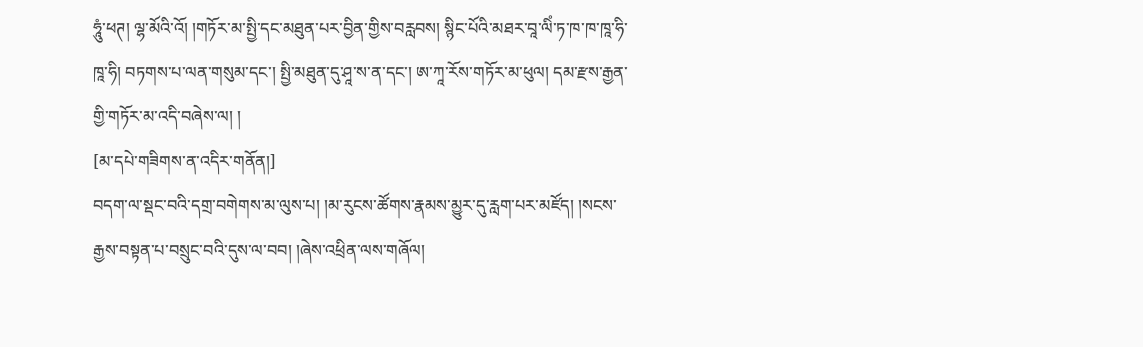ཧཱུཾ་ཕཊ། ལྷ་མོའི་འོ། །གཏོར་མ་སྤྱི་དང་མཐུན་པར་བྱིན་གྱིས་བརླབས། སྙིང་པོའི་མཐར་བཱ་ལིཾ་ཏ་ཁ་ཁ་ཁཱ་ཧི་ཁཱ་ཧི། བཏགས་པ་ལན་གསུམ་དང་། སྤྱི་མཐུན་དུ་ཤཱ་ས་ན་དང་། ཨ་ཀཱ་རོས་གཏོར་མ་ཕུལ། དམ་རྫས་རྒྱན་གྱི་གཏོར་མ་འདི་བཞེས་ལ། །
[མ་དཔེ་གཟིགས་ན་འདིར་གནོན།]
བདག་ལ་སྡང་བའི་དགྲ་བགེགས་མ་ལུས་པ། །མ་རུངས་ཚོགས་རྣམས་མྱུར་དུ་རླག་པར་མཛོད། །སངས་རྒྱས་བསྟན་པ་བསྲུང་བའི་དུས་ལ་བབ། །ཞེས་འཕྲིན་ལས་གཞོལ།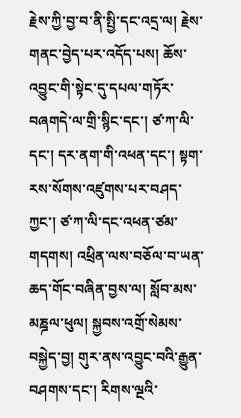རྗེས་ཀྱི་བྱ་བ་ནི་སྤྱི་དང་འདྲ་ལ། རྗེས་གནང་བྱེད་པར་འདོད་པས། ཆོས་འབྱུང་གི་སྟེང་དུ་དཔལ་གཏོར་བཞགདེ་ལ་གྲི་སྙིང་དང་། ཙ་ཀ་ལི་དང་། དར་ནག་གི་འཕན་དང་། སྟག་རས་སོགས་འཛུགས་པར་བཤད་ཀྱང་། ཙ་ཀ་ལི་དང་འཕན་ཙམ་གདགས། འཕྲིན་ལས་བཅོལ་བ་ཡན་ཆད་གོང་བཞིན་བྱས་ལ། སློབ་མས་མཎྜལ་ཕུལ། སྐྱབས་འགྲོ་སེམས་བསྐྱེད་བྱ། གུར་ནས་འབྱུང་བའི་རྒྱུན་བཤགས་དང་། རིགས་ལྔའི་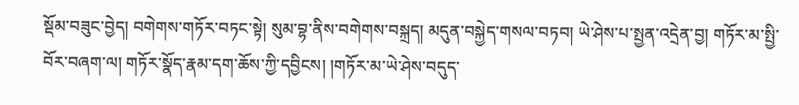སྡོམ་བཟུང་བྱེད། བགེགས་གཏོར་བཏང་སྟེ། སུམ་བྷ་ནིས་བགེགས་བསྐྲད། མདུན་བསྐྱེད་གསལ་བཏབ། ཡེ་ཤེས་པ་སྤྱན་འདྲེན་བྱ། གཏོར་མ་སྤྱི་བོར་བཞག་ལ། གཏོར་སྣོད་རྣམ་དག་ཆོས་ཀྱི་དབྱིངས། །གཏོར་མ་ཡེ་ཤེས་བདུད་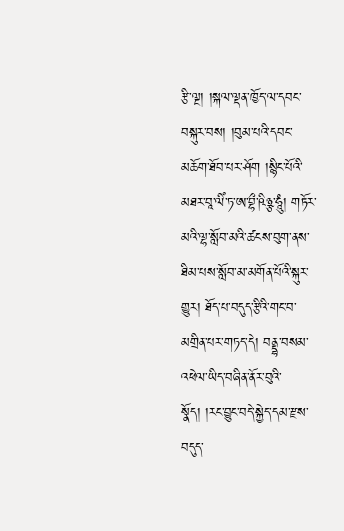རྩི་ལྔ། །སྐལ་ལྡན་ཁྱོད་ལ་དབང་བསྐུར་བས། །བུམ་པའི་དབང་མཆོག་ཐོབ་པར་ཤོག །སྙིང་པོའི་མཐར་བཱ་ལིཾ་ཏ་ཨ་བྷྀ་ཥིཉྩ་ཧཱུཾ། གཏོར་མའི་ལྷ་སློབ་མའི་ཚངས་བུག་ནས་ཐིམ་པས་སློབ་མ་མགོན་པོའི་སྐུར་གྱུར། ཐོད་པ་བདུད་རྩིའི་གང་བ་མགྲིན་པར་གཏད་དེ། བནྡྷ་བསམ་འཕེལ་ཡིད་བཞིན་ནོར་བུའི་སྣོད། །རང་བྱུང་བདེ་སྐྱེད་དམ་རྫས་བདུད་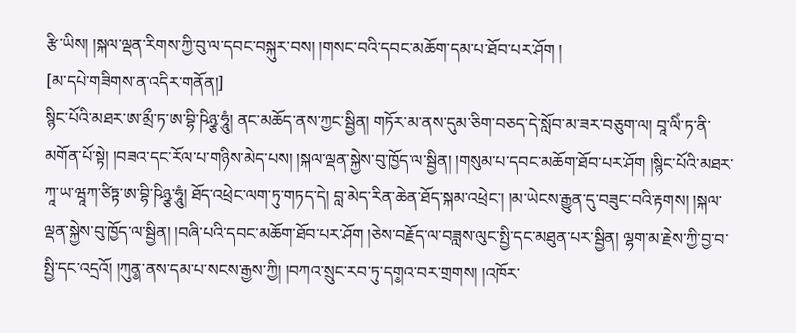རྩི་ཡིས། །སྐལ་ལྡན་རིགས་ཀྱི་བུ་ལ་དབང་བསྐུར་བས། །གསང་བའི་དབང་མཆོག་དམ་པ་ཐོབ་པར་ཤོག །
[མ་དཔེ་གཟིགས་ན་འདིར་གནོན།]
སྙིང་པོའི་མཐར་ཨ་མྲྀ་ཏ་ཨ་བྷི་ཥིཉྩ་ཧཱུཾ། ནང་མཆོད་ནས་ཀྱང་སྦྱིན། གཏོར་མ་ནས་དུམ་ཅིག་བཅད་དེ་སློབ་མ་ཟར་བཅུག་ལ། བཱ་ལིཾ་ཏ་ནི་མགོན་པོ་སྟེ། །བཟའ་དང་རོལ་པ་གཉིས་མེད་པས། །སྐལ་ལྡན་སྐྱེས་བུ་ཁྱོད་ལ་སྦྱིན། །གསུམ་པ་དབང་མཆོག་ཐོབ་པར་ཤོག །སྙིང་པོའི་མཐར་ཀཱ་ཡ་ཝཱཀ་ཙིཏྟ་ཨ་བྷི་ཥིཉྩ་ཧཱུཾ། ཐོད་འཕྲེང་ལག་ཏུ་གཏད་དེ། བླ་མེད་རིན་ཆེན་ཐོད་སྐམ་འཕྲེང་། །མ་ཡེངས་རྒྱུན་དུ་བཟུང་བའི་རྟགས། །སྐལ་ལྡན་སྐྱེས་བུ་ཁྱོད་ལ་སྦྱིན། །བཞི་པའི་དབང་མཆོག་ཐོབ་པར་ཤོག །ཅེས་བརྗོད་ལ་བཟླས་ལུང་སྤྱི་དང་མཐུན་པར་སྦྱིན། ལྷག་མ་རྗེས་ཀྱི་བྱ་བ་སྤྱི་དང་འདྲའོ། །ཀུན༵་ནས་དམ་པ་སངས་རྒྱས་ཀྱི། །བཀའ་སྲུང་རབ་ཏུ་དག༵འ་བར་གྲགས། །འཁོར་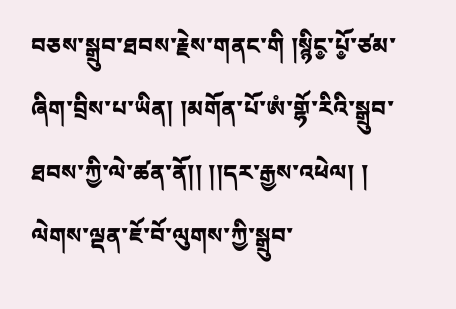བཅས་སྒྲུབ་ཐབས་རྗེས་གནང་གི །སྙིང༵་པོ༵་ཙམ་ཞིག་བྲིས་པ་ཡིན། །མགོན་པོ་ཨཾ་གྷོ་རིའི་སྒྲུབ་ཐབས་ཀྱི་ལེ་ཚན་ནོ།། །།དར་རྒྱས་འཕེལ། །
ལེགས་ལྡན་ཇོ་བོ་ལུགས་ཀྱི་སྒྲུབ་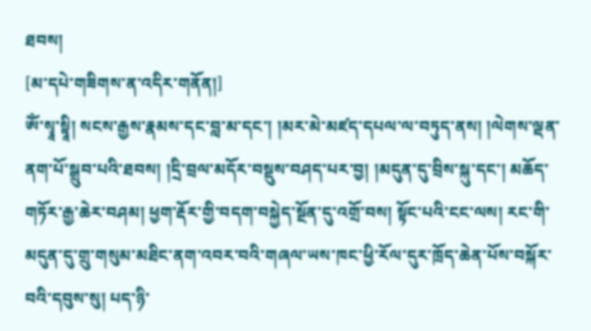ཐབས།
[མ་དཔེ་གཟིགས་ན་འདིར་གནོན།]
ཨོཾ་སྭཱ་སྟཱི། སངས་རྒྱས་རྣམས་དང་བླ་མ་དང་། །མར་མེ་མཛད་དཔལ་ལ་བཏུད་ནས། །ལེགས་ལྡན་ནག་པོ་སྒྲུབ་པའི་ཐབས། །དྲི་བྲལ་མདོར་བསྡུས་བཤད་པར་བྱ། །མདུན་དུ་བྲིས་སྐུ་དང་། མཆོད་གཏོར་རྒྱ་ཆེར་བཤམ། ཕྱག་རྡོར་གྱི་བདག་བསྐྱེད་སྔོན་དུ་འགྲོ་བས། སྟོང་པའི་ངང་ལས། རང་གི་མདུན་དུ་གྲུ་གསུམ་མཐིང་ནག་འབར་བའི་གཞལ་ཡས་ཁང་ཕྱི་རོལ་དུར་ཁྲོད་ཆེན་པོས་བསྐོར་བའི་དབུས་སུ། པད་ཉི་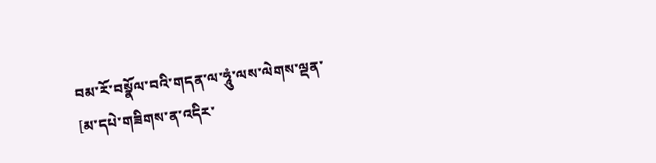བམ་རོ་བསྣོལ་བའི་གདན་ལ་ཧཱུཾ་ལས་ལེགས་ལྡན་
[མ་དཔེ་གཟིགས་ན་འདིར་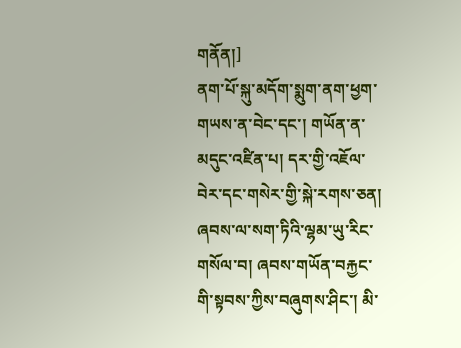གནོན།]
ནག་པོ་སྐུ་མདོག་སྨུག་ནག་ཕྱག་གཡས་ན་བེང་དང་། གཡོན་ན་མདུང་འཛིན་པ། དར་གྱི་འཇོལ་བེར་དང་གསེར་གྱི་སྐེ་རགས་ཅན། ཞབས་ལ་སག་ཏིའི་ལྷམ་ཡུ་རིང་གསོལ་བ། ཞབས་གཡོན་བརྐྱང་གི་སྟབས་ཀྱིས་བཞུགས་ཤིང་། མི་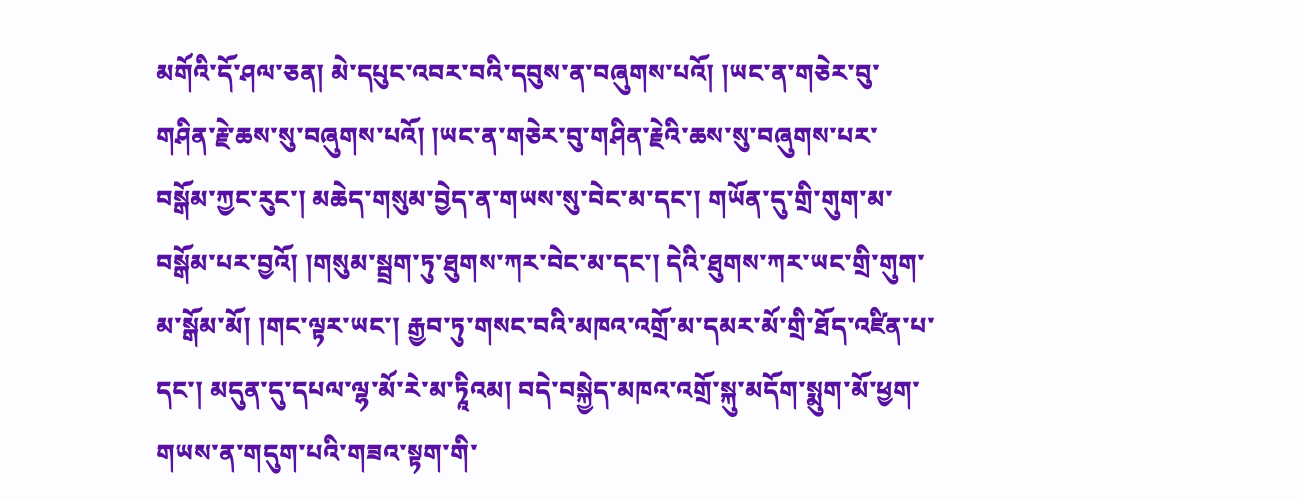མགོའི་དོ་ཤལ་ཅན། མེ་དཔུང་འབར་བའི་དབུས་ན་བཞུགས་པའོ། །ཡང་ན་གཅེར་བུ་གཤིན་རྗེ་ཆས་སུ་བཞུགས་པའོ། །ཡང་ན་གཅེར་བུ་གཤིན་རྗེའི་ཆས་སུ་བཞུགས་པར་བསྒོམ་ཀྱང་རུང་། མཆེད་གསུམ་བྱེད་ན་གཡས་སུ་བེང་མ་དང་། གཡོན་དུ་གྲི་གུག་མ་བསྒོམ་པར་བྱའོ། །གསུམ་སྦྲག་ཏུ་ཐུགས་ཀར་བེང་མ་དང་། དེའི་ཐུགས་ཀར་ཡང་གྲི་གུག་མ་སྒོམ་མོ། །གང་ལྟར་ཡང་། རྒྱབ་ཏུ་གསང་བའི་མཁའ་འགྲོ་མ་དམར་མོ་གྲི་ཐོད་འཛིན་པ་དང་། མདུན་དུ་དཔལ་ལྷ་མོ་རེ་མ་ཏཱིའམ། བདེ་བསྐྱེད་མཁའ་འགྲོ་སྐུ་མདོག་སྨུག་མོ་ཕྱག་གཡས་ན་གདུག་པའི་གཟའ་སྟག་གི་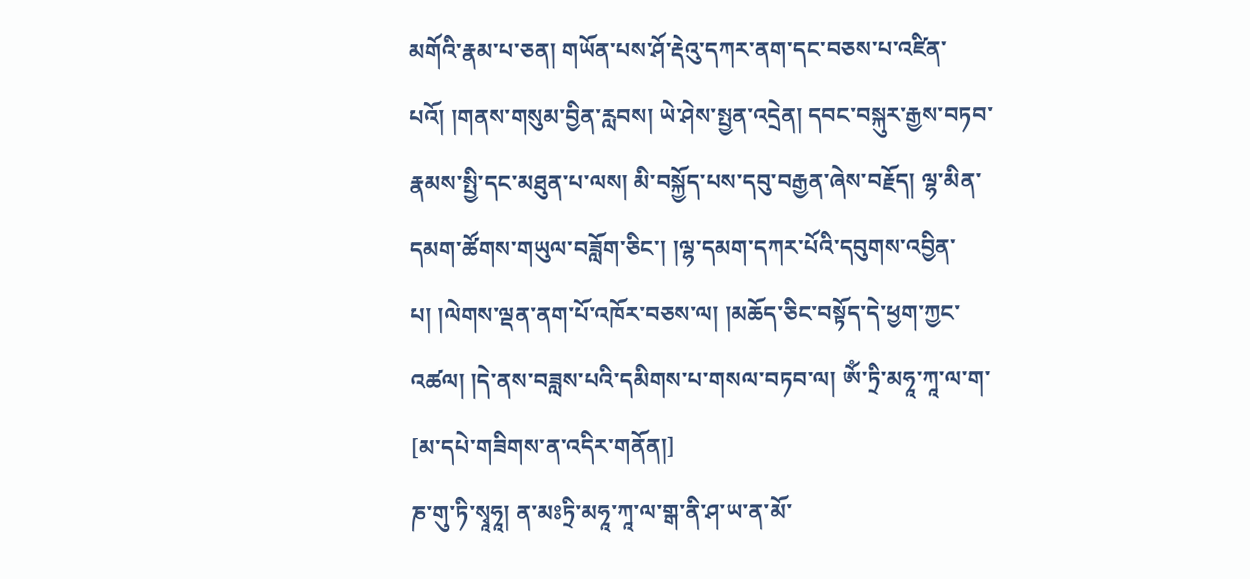མགོའི་རྣམ་པ་ཅན། གཡོན་པས་ཤོ་རྡེའུ་དཀར་ནག་དང་བཅས་པ་འཛིན་པའོ། །གནས་གསུམ་བྱིན་རླབས། ཡེ་ཤེས་སྤྱན་འདྲེན། དབང་བསྐུར་རྒྱས་བཏབ་རྣམས་སྤྱི་དང་མཐུན་པ་ལས། མི་བསྐྱོད་པས་དབུ་བརྒྱན་ཞེས་བརྗོད། ལྷ་མིན་དམག་ཚོགས་གཡུལ་བཟློག་ཅིང་། །ལྷ་དམག་དཀར་པོའི་དབུགས་འབྱིན་པ། །ལེགས་ལྡན་ནག་པོ་འཁོར་བཅས་ལ། །མཆོད་ཅིང་བསྟོད་དེ་ཕྱག་ཀྱང་འཚལ། །དེ་ནས་བཟླས་པའི་དམིགས་པ་གསལ་བཏབ་ལ། ཨོཾ་ཏྲི་མཧཱ་ཀཱ་ལ་ག་
[མ་དཔེ་གཟིགས་ན་འདིར་གནོན།]
ཎ་གུ་ཏི་སྭཱཧཱ། ན་མཿཏྲི་མཧཱ་ཀཱ་ལ་གྒ་ནི་ཤ་ཡ་ན་མོ་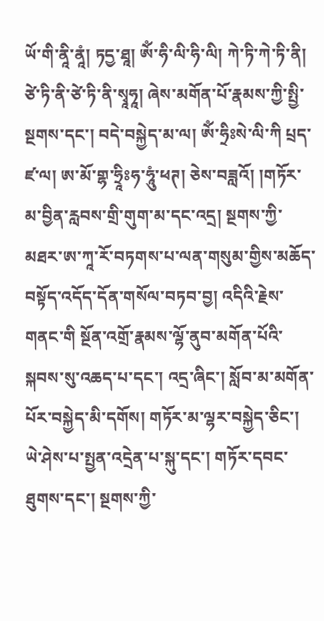ཡོ་གི་ནཱི་ནཱཾ། ཏདྱ་ཐཱ། ཨོཾ་ཧི་ལི་ཧི་ལི། ཀེ་ཏི་ཀེ་ཏི་ནི། ཙེ་ཏི་ནི་ཙེ་ཏི་ནི་སྭཱཧཱ། ཞེས་མགོན་པོ་རྣམས་ཀྱི་སྤྱི་སྔགས་དང་། བདེ་བསྐྱེད་མ་ལ། ཨོཾ་ཧྲིཿསེ་ལི་ཀི པྲད་ཛ་ལ། ཨ་མོ་གྷ་ཧྲཱིཿཧ་ཧཱུཾ་ཕཊ། ཅེས་བཟླའོ། །གཏོར་མ་བྱིན་རླབས་གྲི་གུག་མ་དང་འདྲ། སྔགས་ཀྱི་མཐར་ཨ་ཀཱ་རོ་བཏགས་པ་ལན་གསུམ་གྱིས་མཆོད་བསྟོད་འདོད་དོན་གསོལ་བཏབ་བྱ། འདིའི་རྗེས་གནང་གི སྔོན་འགྲོ་རྣམས་ལྷོ་ནུབ་མགོན་པོའི་སྐབས་སུ་འཆད་པ་དང་། འདྲ་ཞིང་། སློབ་མ་མགོན་པོར་བསྐྱེད་མི་དགོས། གཏོར་མ་ལྷར་བསྐྱེད་ཅིང་། ཡེ་ཤེས་པ་སྤྱན་འདྲེན་པ་སྐུ་དང་། གཏོར་དབང་ཐུགས་དང་། སྔགས་ཀྱི་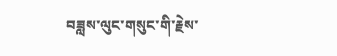བཟླས་ལུང་གསུང་གི་རྗེས་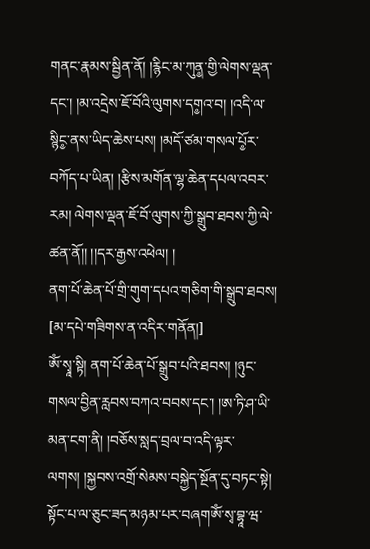གནང་རྣམས་སྦྱིན་ནོ། །རྙིང་མ་ཀུན༵་གྱི་ལེགས་ལྡན་དང་། །མ་འདྲེས་ཇོ་བོའི་ལུགས་དག༵འ་བ། །འདི་ལ་སྙིང༵་ནས་ཡིད་ཆེས་པས། །མདོ་ཙམ་གསལ་པོ༵ར་བཀོད་པ་ཡིན། །རྩིས་མགོན་ལྷ་ཆེན་དཔལ་འབར་རམ། ལེགས་ལྡན་ཇོ་བོ་ལུགས་ཀྱི་སྒྲུབ་ཐབས་ཀྱི་ལེ་ཚན་ནོ།། །།དར་རྒྱས་འཕེལ། །
ནག་པོ་ཆེན་པོ་གྲི་གུག་དཔའ་གཅིག་གི་སྒྲུབ་ཐབས།
[མ་དཔེ་གཟིགས་ན་འདིར་གནོན།]
ཨོཾ་སྭཱ་སྟི། ནག་པོ་ཆེན་པོ་སྒྲུབ་པའི་ཐབས། །ཉུང་གསལ་བྱིན་རླབས་བཀའ་བབས་དང་། །ཨ་ཏི་ཤ་ཡི་མན་ངག་ནི། །བཅོས་སླད་བྲལ་བ་འདི་ལྟར་ལགས། །སྐྱབས་འགྲོ་སེམས་བསྐྱེད་སྔོན་དུ་བཏང་སྟེ། སྟོང་པ་ལ་ཅུང་ཟད་མཉམ་པར་བཞགཨོཾ་སྭ་བྷཱ་ཝ་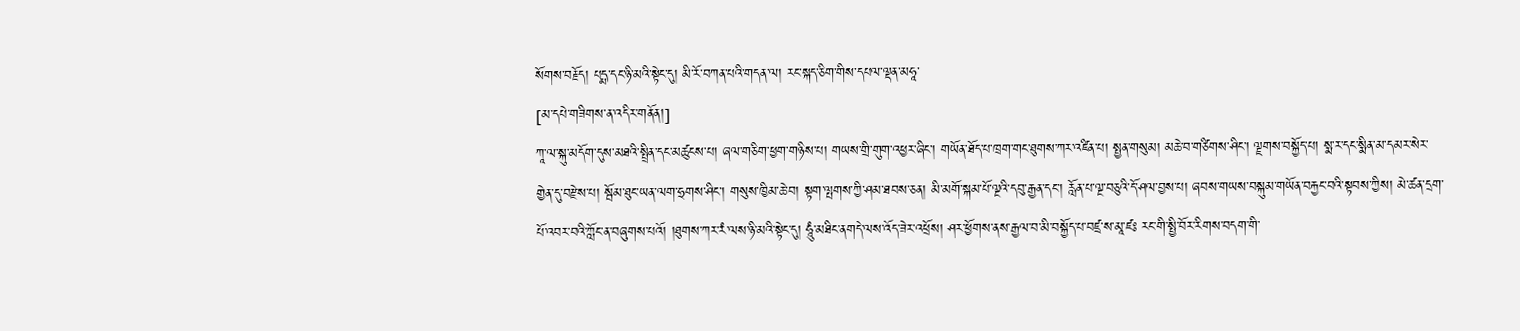སོགས་བརྗོད། པདྨ་དང་ཉི་མའི་སྟེང་དུ། མི་རོ་བཀན་པའི་གདན་ལ། རང་སྐད་ཅིག་གིས་དཔལ་ལྡན་མཧཱ་
[མ་དཔེ་གཟིགས་ན་འདིར་གནོན།]
ཀཱ་ལ་སྐུ་མདོག་དུས་མཐའི་སྤྲིན་དང་མཚུངས་པ། ཞལ་གཅིག་ཕྱག་གཉིས་པ། གཡས་གྲི་གུག་འཕྱར་ཞིང་། གཡོན་ཐོད་པ་ཁྲག་གང་ཐུགས་ཀར་འཛིན་པ། སྤྱན་གསུམ། མཆེ་བ་གཙིགས་ཤིང་། ལྗགས་བསྐྱོད་པ། སྨ་ར་དང་སྨིན་མ་དམར་སེར་གྱེན་དུ་བརྫེས་པ། སྦོམ་ཐུང་ཡན་ལག་ཧྲགས་ཤིང་། གསུས་ཁྱིམ་ཆེ་བ། སྟག་ལྤགས་ཀྱི་ཤམ་ཐབས་ཅན། མི་མགོ་སྐམ་པོ་ལྔའི་དབུ་རྒྱན་དང་། རློན་པ་ལྔ་བཅུའི་དོ་ཤལ་བྱས་པ། ཞབས་གཡས་བསྐུམ་གཡོན་བརྐྱང་བའི་སྟབས་ཀྱིས། མེ་ཚན་དྲག་པོ་འབར་བའི་ཀློང་ན་བཞུགས་པའོ། །ཐུགས་ཀར་རཾ་ལས་ཉི་མའི་སྟེང་དུ། ཧཱུཾ་མཐིང་ནགདེ་ལས་འོད་ཟེར་འཕྲོས། ཤར་ཕྱོགས་ནས་རྒྱལ་བ་མི་བསྐྱོད་པ་བཛྲ་ས་མཱ་ཛཿ རང་གི་སྤྱི་བོར་རིགས་བདག་གི་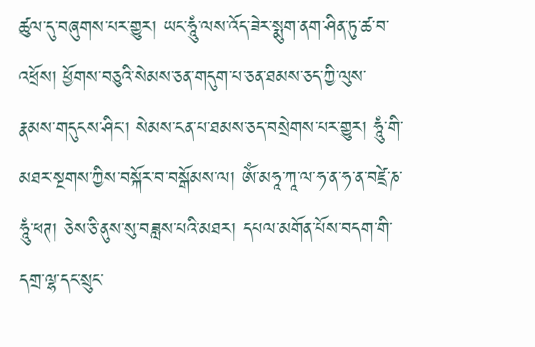ཚུལ་དུ་བཞུགས་པར་གྱུར། ཡང་ཧཱུཾ་ལས་འོད་ཟེར་སྨུག་ནག་ཤིན་ཏུ་ཚ་བ་འཕྲོས། ཕྱོགས་བཅུའི་སེམས་ཅན་གདུག་པ་ཅན་ཐམས་ཅད་ཀྱི་ལུས་རྣམས་གདུངས་ཤིང་། སེམས་ངན་པ་ཐམས་ཅད་བསྲེགས་པར་གྱུར། ཧཱུཾ་གི་མཐར་སྔགས་ཀྱིས་བསྐོར་བ་བསྒོམས་ལ། ཨོཾ་མཧཱ་ཀཱ་ལ་ཧ་ན་ཧ་ན་བཛྲེ་ཎ་ཧཱུཾ་ཕཊ། ཅེས་ཅི་ནུས་སུ་བཟླས་པའི་མཐར། དཔལ་མགོན་པོས་བདག་གི་དགྲ་ལྷ་དང་སྲུང་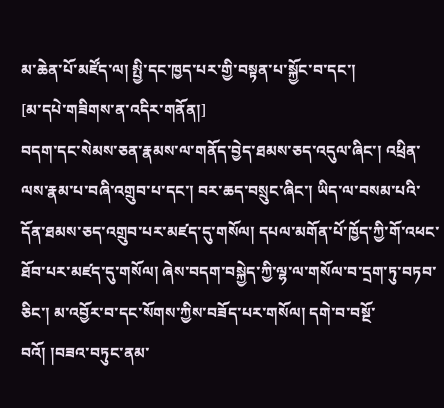མ་ཆེན་པོ་མཛོད་ལ། སྤྱི་དང་ཁྱད་པར་གྱི་བསྟན་པ་སྐྱོང་བ་དང་།
[མ་དཔེ་གཟིགས་ན་འདིར་གནོན།]
བདག་དང་སེམས་ཅན་རྣམས་ལ་གནོད་བྱེད་ཐམས་ཅད་འདུལ་ཞིང་། འཕྲིན་ལས་རྣམ་པ་བཞི་འགྲུབ་པ་དང་། བར་ཆད་བསྲུང་ཞིང་། ཡིད་ལ་བསམ་པའི་དོན་ཐམས་ཅད་འགྲུབ་པར་མཛད་དུ་གསོལ། དཔལ་མགོན་པོ་ཁྱོད་ཀྱི་གོ་འཕང་ཐོབ་པར་མཛད་དུ་གསོལ། ཞེས་བདག་བསྐྱེད་ཀྱི་ལྷ་ལ་གསོལ་བ་དྲག་ཏུ་བཏབ་ཅིང་། མ་འབྱོར་བ་དང་སོགས་ཀྱིས་བཟོད་པར་གསོལ། དགེ་བ་བསྔོ་བའོ། །བཟའ་བཏུང་ནམ་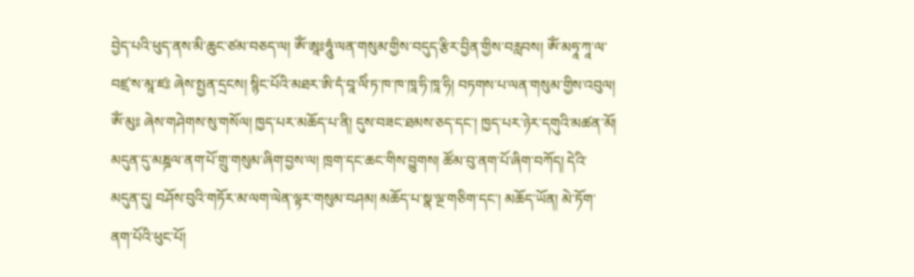བྱེད་པའི་ཕུད་ནས་མི་ཆུང་ཙམ་བཅད་ལ། ཨོཾ་ཨཱཿཧཱུཾ་ལན་གསུམ་གྱིས་བདུད་རྩིར་བྱིན་གྱིས་བརླབས། ཨོཾ་མཧཱ་ཀཱ་ལ་བཛྲ་ས་མཱ་ཛཿ ཞེས་སྤྱན་དྲངས། སྙིང་པོའི་མཐར་ཨི་དཾ་བཱ་ལིཾ་ཏ་ཁ་ཁ་ཁཱ་ཧི་ཁཱ་ཧི། བཏགས་པ་ལན་གསུམ་གྱིས་འབུལ། ཨོཾ་མུཿ ཞེས་གཤེགས་སུ་གསོལ། ཁྱད་པར་མཆོད་པ་ནི། དུས་བཟང་ཐམས་ཅད་དང་། ཁྱད་པར་ཉེར་དགུའི་མཚན་མོ། མདུན་དུ་མཎྜལ་ནག་པོ་གྲུ་གསུམ་ཞིག་བྱས་ལ། ཁྲག་དང་ཆང་གིས་བྱུགས། ཚོམ་བུ་ནག་པོ་ཞིག་བཀོད། དེའི་མདུན་དུ། བཤོས་བུའི་གཏོར་མ་ལག་ལེན་ལྟར་གསུམ་བཤམ། མཆོད་པ་སྣ་ལྔ་གཅིག་དང་། མཆོད་ཡོན། མེ་ཏོག་ནག་པོའི་ཕུང་པོ།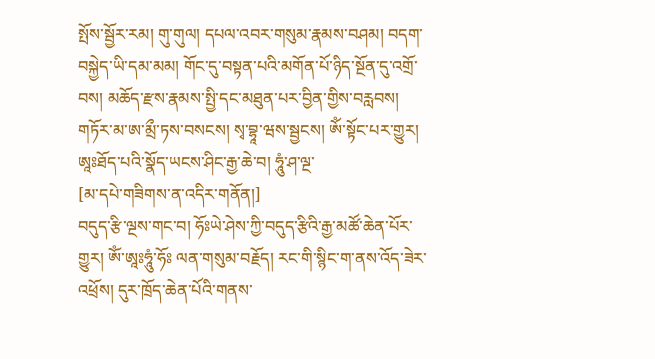སྤོས་སྦྱོར་རམ། གུ་གུལ། དཔལ་འབར་གསུམ་རྣམས་བཤམ། བདག་བསྐྱེད་ཡི་དམ་མམ། གོང་དུ་བསྟན་པའི་མགོན་པོ་ཉིད་སྔོན་དུ་འགྲོ་བས། མཆོད་རྫས་རྣམས་སྤྱི་དང་མཐུན་པར་བྱིན་གྱིས་བརླབས། གཏོར་མ་ཨ་མྲྀ་ཏས་བསངས། སྭ་བྷཱ་ཝས་སྦྱངས། ཨོཾ་སྟོང་པར་གྱུར། ཨཱཿཐོད་པའི་སྣོད་ཡངས་ཤིང་རྒྱ་ཆེ་བ། ཧཱུཾ་ཤ་ལྔ་
[མ་དཔེ་གཟིགས་ན་འདིར་གནོན།]
བདུད་རྩི་ལྔས་གང་བ། ཧོཿཡེ་ཤེས་ཀྱི་བདུད་རྩིའི་རྒྱ་མཚོ་ཆེན་པོར་གྱུར། ཨོཾ་ཨཱཿཧཱུཾ་ཧོཿ ལན་གསུམ་བརྗོད། རང་གི་སྙིང་ག་ནས་འོད་ཟེར་འཕྲོས། དུར་ཁྲོད་ཆེན་པོའི་གནས་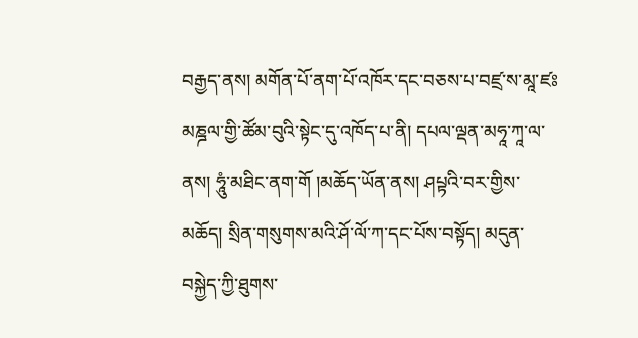བརྒྱད་ནས། མགོན་པོ་ནག་པོ་འཁོར་དང་བཅས་པ་བཛྲ་ས་མཱ་ཛཿ མཎྜལ་གྱི་ཚོམ་བུའི་སྟེང་དུ་འཁོད་པ་ནི། དཔལ་ལྡན་མཧཱ་ཀཱ་ལ་ནས། ཧཱུཾ་མཐིང་ནག་གོ །མཆོད་ཡོན་ནས། ཤཔྟའི་བར་གྱིས་མཆོད། སྲིན་གསུགས་མའི་ཤོ་ལོ་ཀ་དང་པོས་བསྟོད། མདུན་བསྐྱེད་ཀྱི་ཐུགས་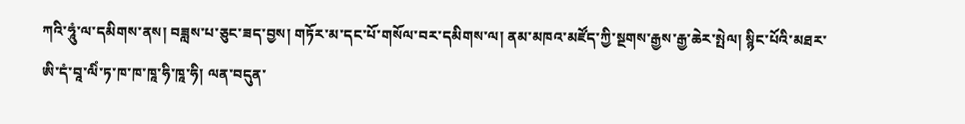ཀའི་ཧཱུཾ་ལ་དམིགས་ནས། བཟླས་པ་ཅུང་ཟད་བྱས། གཏོར་མ་དང་པོ་གསོལ་བར་དམིགས་ལ། ནམ་མཁའ་མཛོད་ཀྱི་སྔགས་རྒྱས་རྒྱ་ཆེར་སྤེལ། སྙིང་པོའི་མཐར་ཨི་དཾ་བཱ་ལིཾ་ཏ་ཁ་ཁ་ཁཱ་ཧི་ཁཱ་ཧི། ལན་བདུན་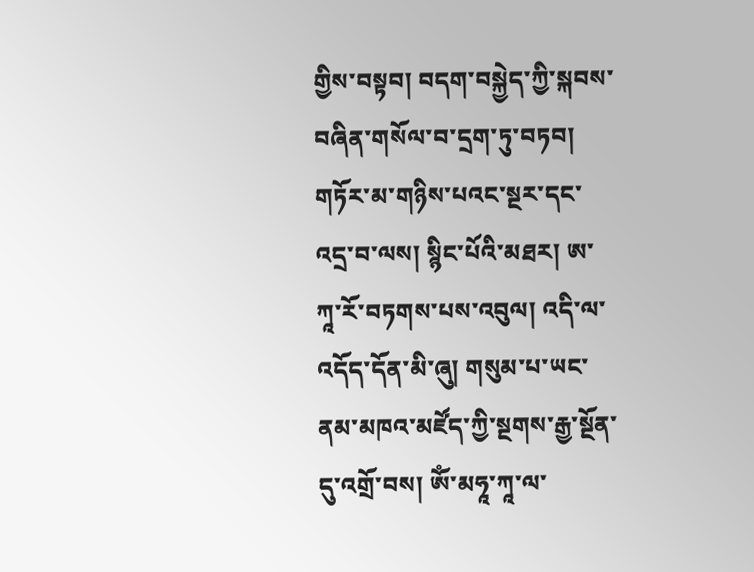གྱིས་བསྟབ། བདག་བསྐྱེད་ཀྱི་སྐབས་བཞིན་གསོལ་བ་དྲག་ཏུ་བཏབ། གཏོར་མ་གཉིས་པའང་སྔར་དང་འདྲ་བ་ལས། སྙིང་པོའི་མཐར། ཨ་ཀཱ་རོ་བཏགས་པས་འབུལ། འདི་ལ་འདོད་དོན་མི་ཞུ། གསུམ་པ་ཡང་ནམ་མཁའ་མཛོད་ཀྱི་སྔགས་རྒྱ་སྔོན་དུ་འགྲོ་བས། ཨོཾ་མཧཱ་ཀཱ་ལ་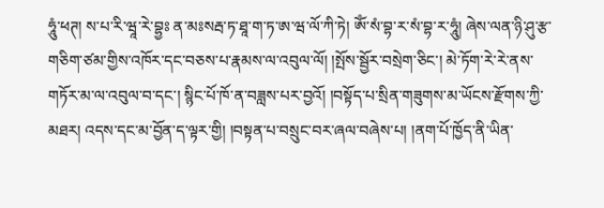ཧཱུཾ་ཕཊ། ས་པ་རི་ཝཱ་རེ་བྷྱཿ ན་མཿསརྦ་ཏ་ཐཱ་ག་ཏ་ཨ་ཝ་ལོ་ཀི་ཏེ། ཨོཾ་སཾ་བྷ་ར་སཾ་བྷ་ར་ཧཱུཾ། ཞེས་ལན་ཉི་ཤུ་རྩ་གཅིག་ཙམ་གྱིས་འཁོར་དང་བཅས་པ་རྣམས་ལ་འབུལ་ལོ། །སྤོས་སྦྱོར་བསྲེག་ཅིང་། མེ་ཏོག་རེ་རེ་ནས་གཏོར་མ་ལ་འབུལ་བ་དང་། སྙིང་པོ་ཁོ་ན་བཟླས་པར་བྱའོ། །བསྟོད་པ་སྲིན་གཟུགས་མ་ཡོངས་རྫོགས་ཀྱི་མཐར། འདས་དང་མ་བྱོན་ད་ལྟར་གྱི། །བསྟན་པ་བསྲུང་བར་ཞལ་བཞེས་པ། །ནག་པོ་ཁྱོད་ནི་ཡིན་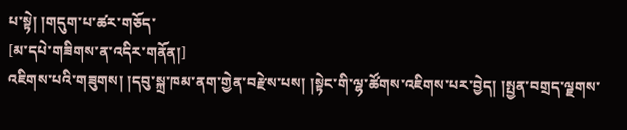པ་སྟེ། །གདུག་པ་ཚར་གཅོད་
[མ་དཔེ་གཟིགས་ན་འདིར་གནོན།]
འཇིགས་པའི་གཟུགས། །དབུ་སྐྲ་ཁམ་ནག་གྱེན་བརྫེས་པས། །སྟེང་གི་ལྷ་ཚོགས་འཇིགས་པར་བྱེད། །སྤྱན་བགྲད་ལྗགས་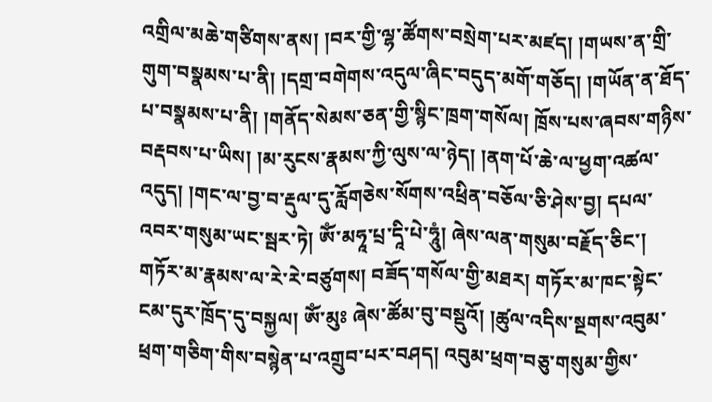འགྲིལ་མཆེ་གཙིགས་ནས། །བར་གྱི་ལྷ་ཚོགས་བསྲེག་པར་མཛད། །གཡས་ན་གྲི་གུག་བསྣམས་པ་ནི། །དགྲ་བགེགས་འདུལ་ཞིང་བདུད་མགོ་གཅོད། །གཡོན་ན་ཐོད་པ་བསྣམས་པ་ནི། །གནོད་སེམས་ཅན་གྱི་སྙིང་ཁྲག་གསོལ། ཁྲོས་པས་ཞབས་གཉིས་བརྡབས་པ་ཡིས། །མ་རུངས་རྣམས་ཀྱི་ལུས་ལ་ཉེད། །ནག་པོ་ཆེ་ལ་ཕྱག་འཚལ་འདུད། །གང་ལ་བྱ་བ་རྡུལ་དུ་རློགཅེས་སོགས་འཕྲིན་བཅོལ་ཅི་ཤེས་བྱ། དཔལ་འབར་གསུམ་ཡང་སྦར་ཏེ། ཨོཾ་མཧཱ་པྲ་དཱི་པེ་ཧཱུཾ། ཞེས་ལན་གསུམ་བརྗོད་ཅིང་། གཏོར་མ་རྣམས་ལ་རེ་རེ་བཙུགས། བཟོད་གསོལ་གྱི་མཐར། གཏོར་མ་ཁང་སྟེང་ངམ་དུར་ཁྲོད་དུ་བསྐྱལ། ཨོཾ་མུཿ ཞེས་ཚོམ་བུ་བསྡུའོ། །ཚུལ་འདིས་སྔགས་འབུམ་ཕྲག་གཅིག་གིས་བསྙེན་པ་འགྲུབ་པར་བཤད། འབུམ་ཕྲག་བཅུ་གསུམ་གྱིས་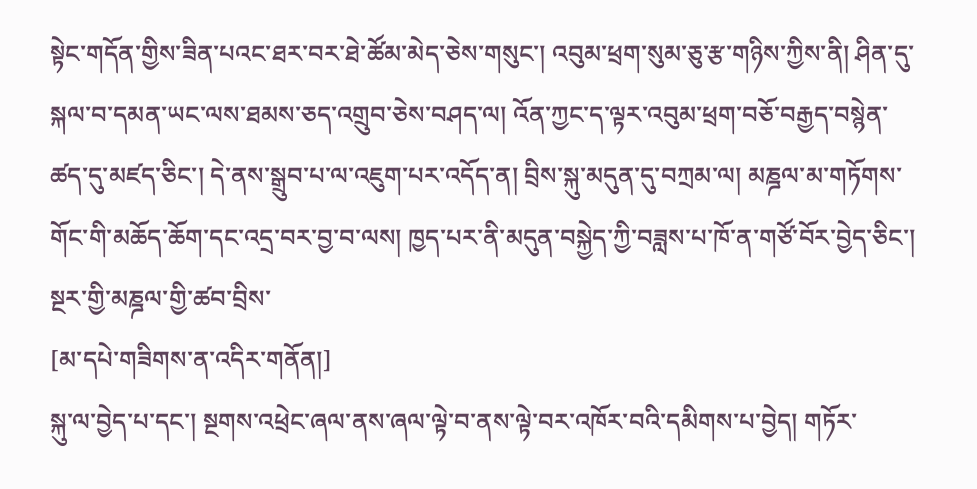སྟེང་གདོན་གྱིས་ཟིན་པའང་ཐར་བར་ཐེ་ཚོམ་མེད་ཅེས་གསུང་། འབུམ་ཕྲག་སུམ་ཅུ་རྩ་གཉིས་ཀྱིས་ནི། ཤིན་དུ་སྐལ་བ་དམན་ཡང་ལས་ཐམས་ཅད་འགྲུབ་ཅེས་བཤད་ལ། འོན་ཀྱང་ད་ལྟར་འབུམ་ཕྲག་བཅོ་བརྒྱད་བསྙེན་ཚད་དུ་མཛད་ཅིང་། དེ་ནས་སྒྲུབ་པ་ལ་འཇུག་པར་འདོད་ན། བྲིས་སྐུ་མདུན་དུ་བཀྲམ་ལ། མཎྜལ་མ་གཏོགས་གོང་གི་མཆོད་ཆོག་དང་འདྲ་བར་བྱ་བ་ལས། ཁྱད་པར་ནི་མདུན་བསྐྱེད་ཀྱི་བཟླས་པ་ཁོ་ན་གཙོ་བོར་བྱེད་ཅིང་། སྔར་གྱི་མཎྜལ་གྱི་ཚབ་བྲིས་
[མ་དཔེ་གཟིགས་ན་འདིར་གནོན།]
སྐུ་ལ་བྱེད་པ་དང་། སྔགས་འཕྲེང་ཞལ་ནས་ཞལ་ལྟེ་བ་ནས་ལྟེ་བར་འཁོར་བའི་དམིགས་པ་བྱེད། གཏོར་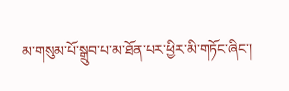མ་གསུམ་པོ་སྒྲུབ་པ་མ་ཐོན་པར་ཕྱིར་མི་གཏོང་ཞིང་།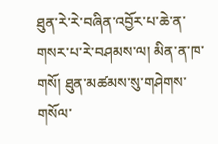ཐུན་རེ་རེ་བཞིན་འབྱོར་པ་ཆེ་ན་གསར་པ་རེ་བཤམས་ལ། མིན་ན་ཁ་གསོ། ཐུན་མཚམས་སུ་གཤེགས་གསོལ་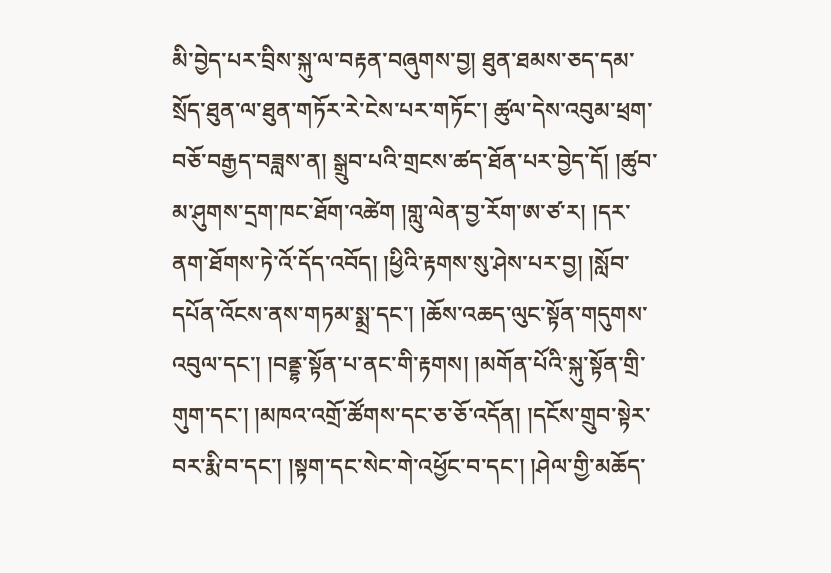མི་བྱེད་པར་བྲིས་སྐུ་ལ་བརྟན་བཞུགས་བྱ། ཐུན་ཐམས་ཅད་དམ་སྲོད་ཐུན་ལ་ཐུན་གཏོར་རེ་ངེས་པར་གཏོང་། ཚུལ་དེས་འབུམ་ཕྲག་བཅོ་བརྒྱད་བཟླས་ན། སྒྲུབ་པའི་གྲངས་ཚད་ཐོན་པར་བྱེད་དོ། །ཚུབ་མ་ཤུགས་དྲག་ཁང་ཐོག་འཚེག །གླུ་ལེན་བྱ་རོག་ཨ་ཙ་ར། །དར་ནག་ཐོགས་ཏེ་འོ་དོད་འབོད། །ཕྱིའི་རྟགས་སུ་ཤེས་པར་བྱ། །སློབ་དཔོན་འོངས་ནས་གཏམ་སྨྲ་དང་། །ཆོས་འཆད་ལུང་སྟོན་གདུགས་འབུལ་དང་། །བནྡྷ་སྟོན་པ་ནང་གི་རྟགས། །མགོན་པོའི་སྐུ་སྟོན་གྲི་གུག་དང་། །མཁའ་འགྲོ་ཚོགས་དང་ཅ་ཅོ་འདོན། །དངོས་གྲུབ་སྟེར་བར་རྨི་བ་དང་། །སྟག་དང་སེང་གེ་འཕྱོང་བ་དང་། །ཤེལ་གྱི་མཆོད་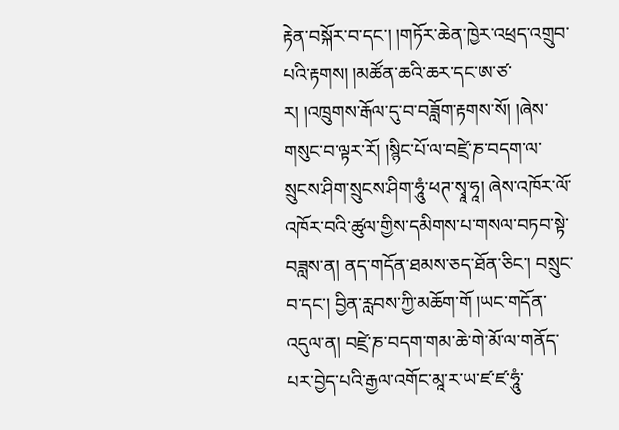རྟེན་བསྐོར་བ་དང་། །གཏོར་ཆེན་ཁྱེར་འཕྲད་འགྲུབ་པའི་རྟགས། །མཚོན་ཆའི་ཆར་དང་ཨ་ཙ་ར། །འཁྲུགས་རྒོལ་དུ་བ་བཟློག་རྟགས་སོ། །ཞེས་གསུང་བ་ལྟར་རོ། །སྙིང་པོ་ལ་བཛྲེ་ཎ་བདག་ལ་སྲུངས་ཤིག་སྲུངས་ཤིག་ཧཱུཾ་ཕཊ་སྭཱ་ཧཱ། ཞེས་འཁོར་ལོ་འཁོར་བའི་ཚུལ་གྱིས་དམིགས་པ་གསལ་བཏབ་སྟེ་བཟླས་ན། ནད་གདོན་ཐམས་ཅད་ཐོན་ཅིང་། བསྲུང་བ་དང་། བྱིན་རླབས་ཀྱི་མཆོག་གོ །ཡང་གདོན་འདུལ་ན། བཛྲེ་ཎ་བདག་གམ་ཆེ་གེ་མོ་ལ་གནོད་པར་བྱེད་པའི་རྒྱལ་འགོང་མཱ་ར་ཡ་ཛ་ཛ་ཧཱུཾ་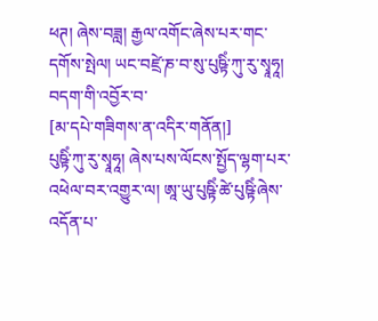ཕཊ། ཞེས་བཟླ། རྒྱལ་འགོང་ཞེས་པར་གང་དགོས་སྤེལ། ཡང་བཛྲེ་ཎ་བ་སུ་པུཥྟིཾ་ཀུ་རུ་སྭཱཧཱ། བདག་གི་འབྱོར་བ་
[མ་དཔེ་གཟིགས་ན་འདིར་གནོན།]
པུཥྟིཾ་ཀུ་རུ་སྭཱཧཱ། ཞེས་པས་ལོངས་སྤྱོད་ལྷག་པར་འཕེལ་བར་འགྱུར་ལ། ཨཱ་ཡུ་པུཥྟིཾ་ཚེ་པུཥྟིཾ་ཞེས་འདོན་པ་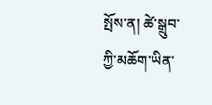སྤོས་ན། ཚེ་སྒྲུབ་ཀྱི་མཆོག་ཡིན་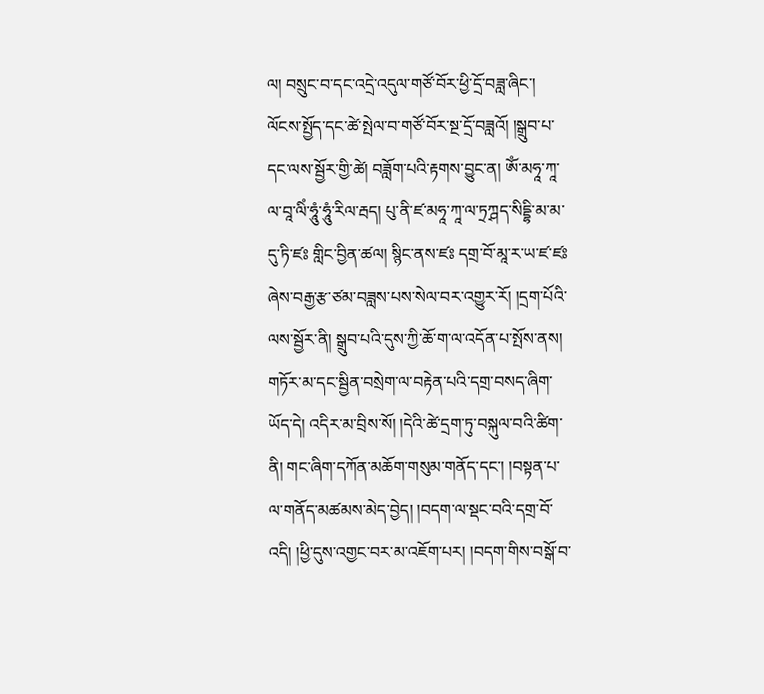ལ། བསྲུང་བ་དང་འདྲེ་འདུལ་གཙོ་བོར་ཕྱི་དྲོ་བཟླ་ཞིང་། ལོངས་སྤྱོད་དང་ཚེ་སྤེལ་བ་གཙོ་བོར་སྔ་དྲོ་བཟླའོ། །སྒྲུབ་པ་དང་ལས་སྦྱོར་གྱི་ཚེ། བཟློག་པའི་རྟགས་བྱུང་ན། ཨོཾ་མཧཱ་ཀཱ་ལ་བཱ་ལིཾ་ཧཱུཾ་ཧཱུཾ་རིལ་རྦད། པུ་ནི་ཛ་མཧཱ་ཀཱ་ལ་ཏྲཀྴད་སིདྡྷི་མ་མ་དུ་ཏི་ཛཿ གླིང་བྱིན་ཚལ། སྙིང་ནས་ཛཿ དགྲ་བོ་མཱ་ར་ཡ་ཛ་ཛཿ ཞེས་བརྒྱ་རྩ་ཙམ་བཟླས་པས་སེལ་བར་འགྱུར་རོ། །དྲག་པོའི་ལས་སྦྱོར་ནི། སྒྲུབ་པའི་དུས་ཀྱི་ཆོ་ག་ལ་འདོན་པ་སྤོས་ནས། གཏོར་མ་དང་སྦྱིན་བསྲེག་ལ་བརྟེན་པའི་དགྲ་བསད་ཞིག་ཡོད་དེ། འདིར་མ་བྲིས་སོ། །དེའི་ཚེ་དྲག་ཏུ་བསྐུལ་བའི་ཚིག་ནི། གང་ཞིག་དཀོན་མཆོག་གསུམ་གནོད་དང་། །བསྟན་པ་ལ་གནོད་མཚམས་མེད་བྱེད། །བདག་ལ་སྡང་བའི་དགྲ་བོ་འདི། །ཕྱི་དུས་འགྱང་བར་མ་འཇོག་པར། །བདག་གིས་བསྒོ་བ་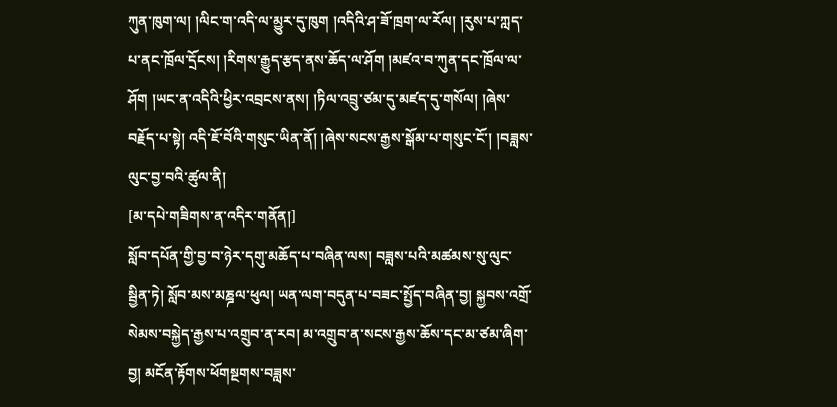ཀུན་ཁུག་ལ། །ལིང་ག་འདི་ལ་མྱུར་དུ་ཁུག །འདིའི་ཤ་ཟོ་ཁྲག་ལ་རོལ། །རུས་པ་ཀླད་པ་ནང་ཁྲོལ་དྲོངས། །རིགས་རྒྱུད་རྩད་ནས་ཆོད་ལ་ཤོག །མཛའ་བ་ཀུན་དང་ཁྲོལ་ལ་ཤོག །ཡང་ན་འདིའི་ཕྱིར་འབྲངས་ནས། །ཏིལ་འབྲུ་ཙམ་དུ་མཛད་དུ་གསོལ། །ཞེས་བརྗོད་པ་སྟེ། འདི་ཇོ་བོའི་གསུང་ཡིན་ནོ། །ཞེས་སངས་རྒྱས་སྒོམ་པ་གསུང་ངོ་། །བཟླས་ལུང་བྱ་བའི་ཚུལ་ནི།
[མ་དཔེ་གཟིགས་ན་འདིར་གནོན།]
སློབ་དཔོན་གྱི་བྱ་བ་ཉེར་དགུ་མཆོད་པ་བཞིན་ལས། བཟླས་པའི་མཚམས་སུ་ལུང་སྦྱིན་ཏེ། སློབ་མས་མཎྜལ་ཕུལ། ཡན་ལག་བདུན་པ་བཟང་སྤྱོད་བཞིན་བྱ། སྐྱབས་འགྲོ་སེམས་བསྐྱེད་རྒྱས་པ་འགྲུབ་ན་རབ། མ་འགྲུབ་ན་སངས་རྒྱས་ཆོས་དང་མ་ཙམ་ཞིག་བྱ། མངོན་རྟོགས་ཕོགསྔགས་བཟླས་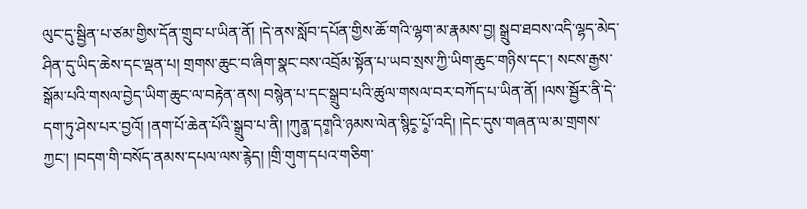ལུང་དུ་སྦྱིན་པ་ཙམ་གྱིས་དོན་གྲུབ་པ་ཡིན་ནོ། །དེ་ནས་སློབ་དཔོན་གྱིས་ཆོ་གའི་ལྷག་མ་རྣམས་བྱ། སྒྲུབ་ཐབས་འདི་ལྷད་མེད་ཤིན་དུ་ཡིད་ཆེས་དང་ལྡན་པ། གྲགས་ཆུང་བ་ཞིག་སྣང་བས་འབྲོམ་སྟོན་པ་ཡབ་སྲས་ཀྱི་ཡིག་ཆུང་གཉིས་དང་། སངས་རྒྱས་སྒོམ་པའི་གསལ་བྱེད་ཡིག་ཆུང་ལ་བརྟེན་ནས། བསྙེན་པ་དང་སྒྲུབ་པའི་ཚུལ་གསལ་བར་བཀོད་པ་ཡིན་ནོ། །ལས་སྦྱོར་ནི་དེ་དག་ཏུ་ཤེས་པར་བྱའོ། །ནག་པོ་ཆེན་པོའི་སྒྲུབ་པ་ནི། །ཀུན༵་དག༵འི་ཉམས་ལེན་སྙིང༵་པོ༵་འདི། །དེང་དུས་གཞན་ལ་མ་གྲགས་ཀྱང་། །བདག་གི་བསོད་ནམས་དཔལ་ལས་རྙེད། །གྲི་གུག་དཔའ་གཅིག་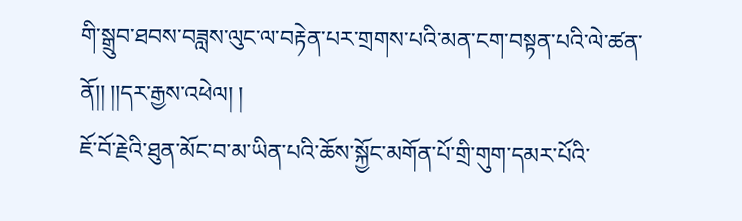གི་སྒྲུབ་ཐབས་བཟླས་ལུང་ལ་བརྟེན་པར་གྲགས་པའི་མན་ངག་བསྟན་པའི་ལེ་ཚན་ནོ།། །།དར་རྒྱས་འཕེལ། །
ཇོ་བོ་རྗེའི་ཐུན་མོང་བ་མ་ཡིན་པའི་ཆོས་སྐྱོང་མགོན་པོ་གྲི་གུག་དམར་པོའི་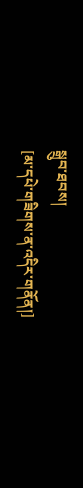སྒྲུབ་ཐབས།
[མ་དཔེ་གཟིགས་ན་འདིར་གནོན།]